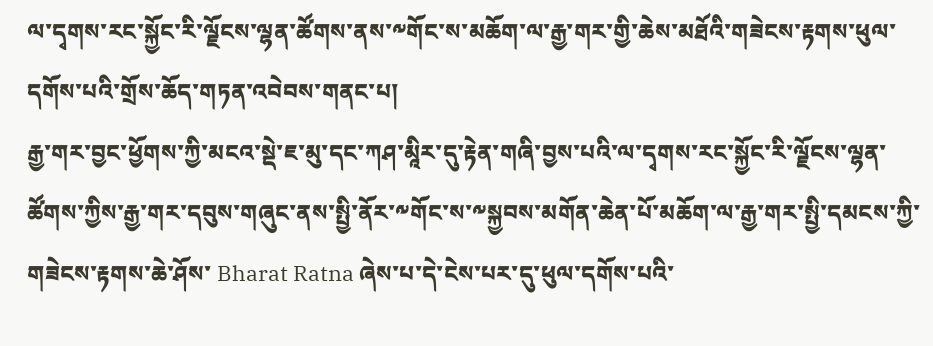ལ་དྭགས་རང་སྐྱོང་རི་ལྗོངས་ལྷན་ཚོགས་ནས་༸གོང་ས་མཆོག་ལ་རྒྱ་གར་གྱི་ཆེས་མཐོའི་གཟེངས་རྟགས་ཕུལ་དགོས་པའི་གྲོས་ཆོད་གཏན་འབེབས་གནང་པ།
རྒྱ་གར་བྱང་ཕྱོགས་ཀྱི་མངའ་སྡེ་ཇ་མུ་དང་ཀཤ་མཱིར་དུ་རྟེན་གཞི་བྱས་པའི་ལ་དྭགས་རང་སྐྱོང་རི་ལྗོངས་ལྷན་ཚོགས་ཀྱིས་རྒྱ་གར་དབུས་གཞུང་ནས་སྤྱི་ནོར་༸གོང་ས་༸སྐྱབས་མགོན་ཆེན་པོ་མཆོག་ལ་རྒྱ་གར་སྤྱི་དམངས་ཀྱི་གཟེངས་རྟགས་ཆེ་ཤོས་ Bharat Ratna ཞེས་པ་དེ་ངེས་པར་དུ་ཕུལ་དགོས་པའི་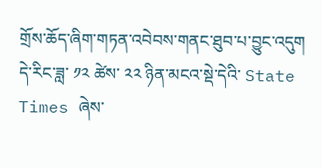གྲོས་ཆོད་ཞིག་གཏན་འབེབས་གནང་ཐུབ་པ་བྱུང་འདུག དེ་རིང་ཟླ་ ༡༢ ཚེས་ ༢༢ ཉིན་མངའ་སྡེ་དེའི་ State Times ཞེས་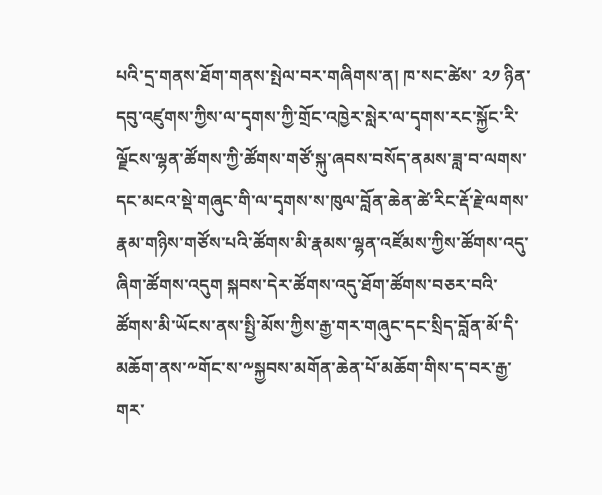པའི་དྲ་གནས་ཐོག་གནས་སྤེལ་བར་གཞིགས་ན། ཁ་སང་ཚེས་ ༢༡ ཉིན་དབུ་འཛུགས་ཀྱིས་ལ་དྭགས་ཀྱི་གྲོང་འཁྱེར་སླེར་ལ་དྭགས་རང་སྐྱོང་རི་ལྗོངས་ལྷན་ཚོགས་ཀྱི་ཚོགས་གཙོ་སྐུ་ཞབས་བསོད་ནམས་ཟླ་བ་ལགས་དང་མངའ་སྡེ་གཞུང་གི་ལ་དྭགས་ས་ཁུལ་བློན་ཆེན་ཚེ་རིང་རྡོ་རྗེ་ལགས་རྣམ་གཉིས་གཙོས་པའི་ཚོགས་མི་རྣམས་ལྷན་འཛོམས་ཀྱིས་ཚོགས་འདུ་ཞིག་ཚོགས་འདུག སྐབས་དེར་ཚོགས་འདུ་ཐོག་ཚོགས་བཅར་བའི་ཚོགས་མི་ཡོངས་ནས་སྤྱི་མོས་ཀྱིས་རྒྱ་གར་གཞུང་དང་སྲིད་བློན་མོ་དི་མཆོག་ནས་༸གོང་ས་༸སྐྱབས་མགོན་ཆེན་པོ་མཆོག་གིས་ད་བར་རྒྱ་གར་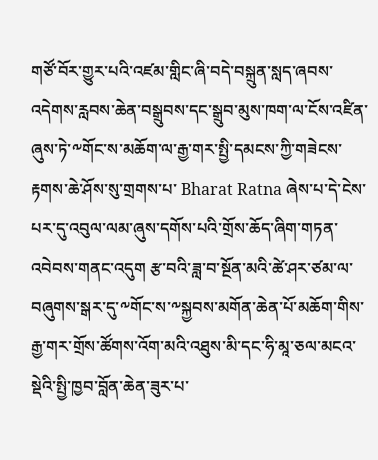གཙོ་བོར་གྱུར་པའི་འཛམ་གླིང་ཞི་བདེ་བསྐྲུན་སླད་ཞབས་འདེགས་རླབས་ཆེན་བསྒྲུབས་དང་སྒྲུབ་མུས་ཁག་ལ་ངོས་འཛིན་ཞུས་ཏེ་༸གོང་ས་མཆོག་ལ་རྒྱ་གར་སྤྱི་དམངས་ཀྱི་གཟེངས་རྟགས་ཆེ་ཤོས་སུ་གྲགས་པ་ Bharat Ratna ཞེས་པ་དེ་ངེས་པར་དུ་འབུལ་ལམ་ཞུས་དགོས་པའི་གྲོས་ཆོད་ཞིག་གཏན་འབེབས་གནང་འདུག རྩ་བའི་ཟླ་བ་སྔོན་མའི་ཚེ་ཤར་ཙམ་ལ་བཞུགས་སྒར་དུ་༸གོང་ས་༸སྐྱབས་མགོན་ཆེན་པོ་མཆོག་གིས་རྒྱ་གར་གྲོས་ཚོགས་འོག་མའི་འཐུས་མི་དང་ཧི་མཱ་ཅལ་མངའ་སྡེའི་སྤྱི་ཁྱབ་བློན་ཆེན་ཟུར་པ་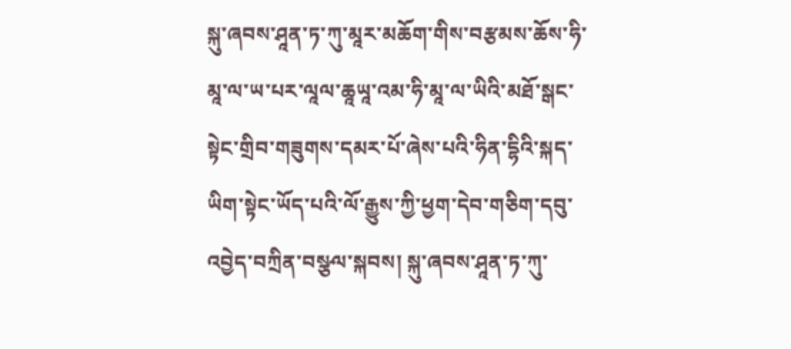སྐུ་ཞབས་ཤཱན་ཏ་ཀུ་མཱར་མཆོག་གིས་བརྩམས་ཆོས་ཧི་མཱ་ལ་ཡ་པར་ལཱལ་ཆཱཡཱ་འམ་ཧི་མཱ་ལ་ཡིའི་མཐོ་སྒང་སྟེང་གྲིབ་གཟུགས་དམར་པོ་ཞེས་པའི་ཧིན་དྷིའི་སྐད་ཡིག་སྟེང་ཡོད་པའི་ལོ་རྒྱུས་ཀྱི་ཕྱག་དེབ་གཅིག་དབུ་འབྱེད་བཀྲིན་བསྩལ་སྐབས། སྐུ་ཞབས་ཤཱན་ཏ་ཀུ་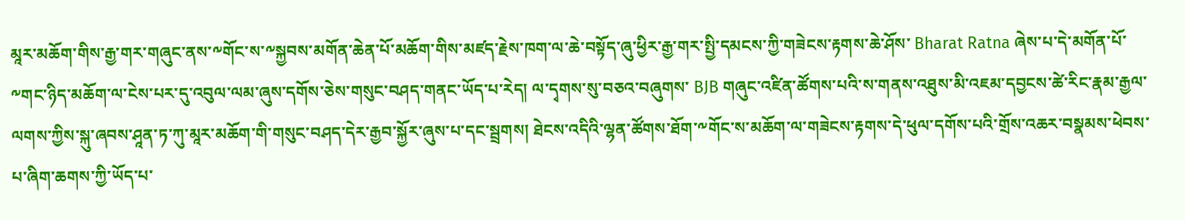མཱར་མཆོག་གིས་རྒྱ་གར་གཞུང་ནས་༸གོང་ས་༸སྐྱབས་མགོན་ཆེན་པོ་མཆོག་གིས་མཛད་རྗེས་ཁག་ལ་ཆེ་བསྟོད་ཞུ་ཕྱིར་རྒྱ་གར་སྤྱི་དམངས་ཀྱི་གཟེངས་རྟགས་ཆེ་ཤོས་ Bharat Ratna ཞེས་པ་དེ་མགོན་པོ་༸གང་ཉིད་མཆོག་ལ་ངེས་པར་དུ་འབུལ་ལམ་ཞུས་དགོས་ཅེས་གསུང་བཤད་གནང་ཡོད་པ་རེད། ལ་དྭགས་སུ་བཅའ་བཞུགས་ BJB གཞུང་འཛིན་ཚོགས་པའི་ས་གནས་འཐུས་མི་འཇམ་དབྱངས་ཚེ་རིང་རྣམ་རྒྱལ་ལགས་ཀྱིས་སྐུ་ཞབས་ཤཱན་ཏ་ཀུ་མཱར་མཆོག་གི་གསུང་བཤད་དེར་རྒྱབ་སྐྱོར་ཞུས་པ་དང་སྦྲགས། ཐེངས་འདིའི་ལྷན་ཚོགས་ཐོག་༸གོང་ས་མཆོག་ལ་གཟེངས་རྟགས་དེ་ཕུལ་དགོས་པའི་གྲོས་འཆར་བསྣམས་ཕེབས་པ་ཞིག་ཆགས་ཀྱི་ཡོད་པ་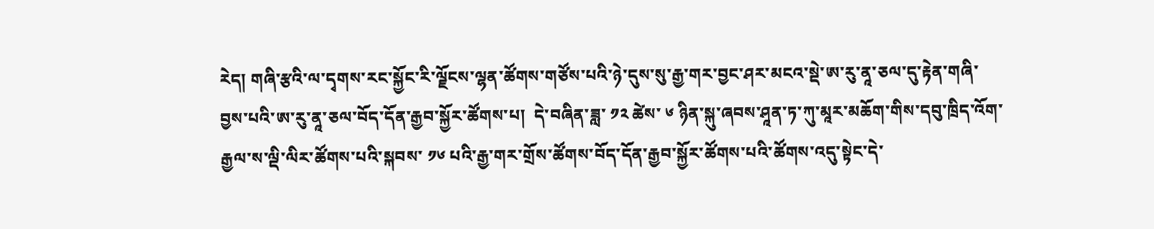རེད། གཞི་རྩའི་ལ་དྭགས་རང་སྐྱོང་རི་ལྗོངས་ལྷན་ཚོགས་གཙོས་པའི་ཉེ་དུས་སུ་རྒྱ་གར་བྱང་ཤར་མངའ་སྡེ་ཨ་རུ་ནཱ་ཅལ་དུ་རྟེན་གཞི་བྱས་པའི་ཨ་རུ་ནཱ་ཅལ་བོད་དོན་རྒྱབ་སྐྱོར་ཚོགས་པ།  དེ་བཞིན་ཟླ་ ༡༢ ཚེས་ ༦ ཉིན་སྐུ་ཞབས་ཤཱན་ཏ་ཀུ་མཱར་མཆོག་གིས་དབུ་ཁྲིད་འོག་རྒྱལ་ས་ལྡི་ལིར་ཚོགས་པའི་སྐབས་ ༡༦ པའི་རྒྱ་གར་གྲོས་ཚོགས་བོད་དོན་རྒྱབ་སྐྱོར་ཚོགས་པའི་ཚོགས་འདུ་སྟེང་དེ་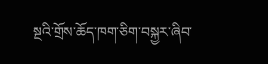སྔའི་གྲོས་ཆོད་ཁག་ཅིག་བསྐྱར་ཞིབ་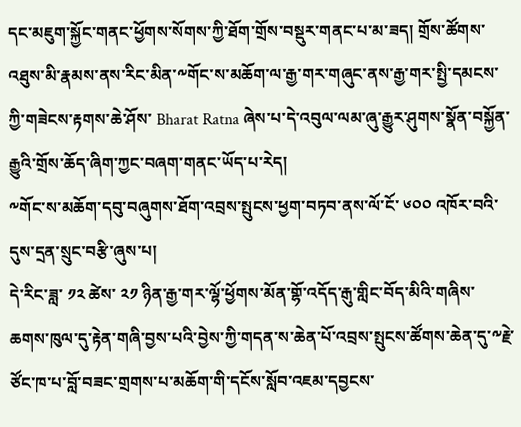དང་མཇུག་སྐྱོང་གནང་ཕྱོགས་སོགས་ཀྱི་ཐོག་གྲོས་བསྡུར་གནང་པ་མ་ཟད། གྲོས་ཚོགས་འཐུས་མི་རྣམས་ནས་རིང་མིན་༸གོང་ས་མཆོག་ལ་རྒྱ་གར་གཞུང་ནས་རྒྱ་གར་སྤྱི་དམངས་ཀྱི་གཟེངས་རྟགས་ཆེ་ཤོས་ Bharat Ratna ཞེས་པ་དེ་འབུལ་ལམ་ཞུ་རྒྱུར་ཤུགས་སྣོན་བསྐྱོན་རྒྱུའི་གྲོས་ཆོད་ཞིག་ཀྱང་བཞག་གནང་ཡོད་པ་རེད།
༸གོང་ས་མཆོག་དབུ་བཞུགས་ཐོག་འབྲས་སྤུངས་ཕྱག་བཏབ་ནས་ལོ་ངོ་ ༦༠༠ འཁོར་བའི་དུས་དྲན་སྲུང་བརྩི་ཞུས་པ།
དེ་རིང་ཟླ་ ༡༢ ཚེས་ ༢༡ ཉིན་རྒྱ་གར་ལྷོ་ཕྱོགས་མོན་གྷོ་འདོད་རྒུ་གླིང་བོད་མིའི་གཞིས་ཆགས་ཁུལ་དུ་རྟེན་གཞི་བྱས་པའི་བྱེས་ཀྱི་གདན་ས་ཆེན་པོ་འབྲས་སྤུངས་ཚོགས་ཆེན་དུ་༸རྗེ་ཙོང་ཁ་པ་བློ་བཟང་གྲགས་པ་མཆོག་གི་དངོས་སློབ་འཇམ་དབྱངས་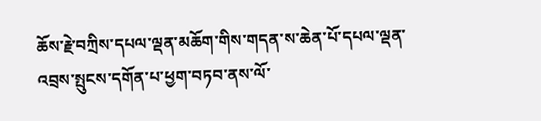ཆོས་རྗེ་བཀྲིས་དཔལ་ལྡན་མཆོག་གིས་གདན་ས་ཆེན་པོ་དཔལ་ལྡན་འབྲས་སྤུངས་དགོན་པ་ཕྱག་བཏབ་ནས་ལོ་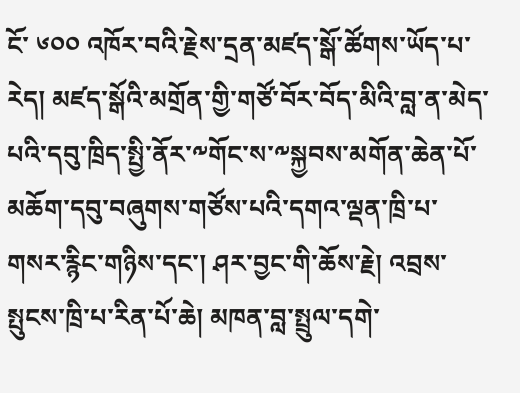ངོ་ ༦༠༠ འཁོར་བའི་རྗེས་དྲན་མཛད་སྒོ་ཚོགས་ཡོད་པ་རེད། མཛད་སྒོའི་མགྲོན་གྱི་གཙོ་བོར་བོད་མིའི་བླ་ན་མེད་པའི་དབུ་ཁྲིད་སྤྱི་ནོར་༸གོང་ས་༸སྐྱབས་མགོན་ཆེན་པོ་མཆོག་དབུ་བཞུགས་གཙོས་པའི་དགའ་ལྡན་ཁྲི་པ་གསར་རྙིང་གཉིས་དང་། ཤར་བྱང་གི་ཆོས་རྗེ། འབྲས་སྤུངས་ཁྲི་པ་རིན་པོ་ཆེ། མཁན་བླ་སྤྲུལ་དགེ་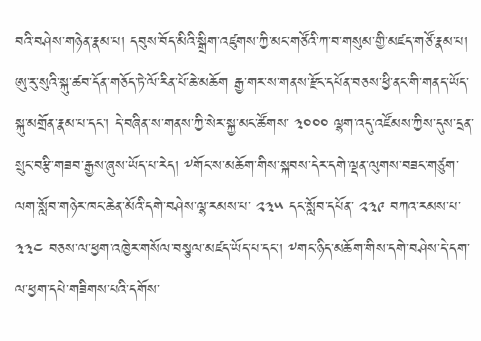བའི་བཤེས་གཉེན་རྣམ་པ། དབུས་བོད་མིའི་སྒྲིག་འཛུགས་ཀྱི་མང་གཙོའི་ཀ་བ་གསུམ་གྱི་མཛད་གཙོ་རྣམ་པ། ཨུ་རུ་སུའི་སྐུ་ཚབ་དོན་གཅོད་ཏེ་ལོ་རིན་པོ་ཆེ་མཆོག རྒྱ་གར་ས་གནས་རྫོང་དཔོན་བཅས་ཕྱི་ནང་གི་གནད་ཡོད་སྐུ་མགྲོན་རྣམ་པ་དང་། དེ་བཞིན་ས་གནས་ཀྱི་སེར་སྐྱ་མང་ཚོགས་ ༣༠༠༠ ལྷག་འདུ་འཛོམས་ཀྱིས་དུས་དྲན་སྲུང་བརྩི་གཟབ་རྒྱས་ཞུས་ཡོད་པ་རེད། ༸གོང་ས་མཆོག་གིས་སྐབས་དེར་དགེ་ལྡན་ལུགས་བཟང་གཙུག་ལག་སློབ་གཉེར་ཁང་ཆེན་མོའི་དགེ་བཤེས་ལྷ་རམས་པ་ ༢༣༥ དང་སློབ་དཔོན་ ༢༣༩ བཀའ་རམས་པ་ ༣༣༤ བཅས་ལ་ཕྱག་འཁྱེར་གསོལ་བསྩལ་མཛད་ཡོད་པ་དང་། ༸གང་ཉིད་མཆོག་གིས་དགེ་བཤེས་དེ་དག་ལ་ཕྱག་དཔེ་གཟིགས་པའི་དགོས་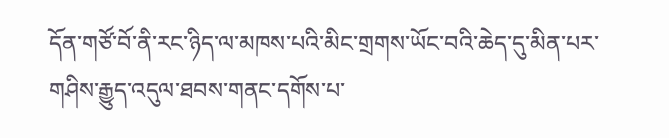དོན་གཙོ་བོ་ནི་རང་ཉིད་ལ་མཁས་པའི་མིང་གྲགས་ཡོང་བའི་ཆེད་དུ་མིན་པར་གཤིས་རྒྱུད་འདུལ་ཐབས་གནང་དགོས་པ་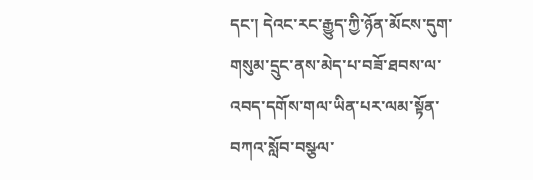དང་། དེའང་རང་རྒྱུད་ཀྱི་ཉོན་མོངས་དུག་གསུམ་དྲུང་ནས་མེད་པ་བཟོ་ཐབས་ལ་འབད་དགོས་གལ་ཡིན་པར་ལམ་སྟོན་བཀའ་སློབ་བསྩལ་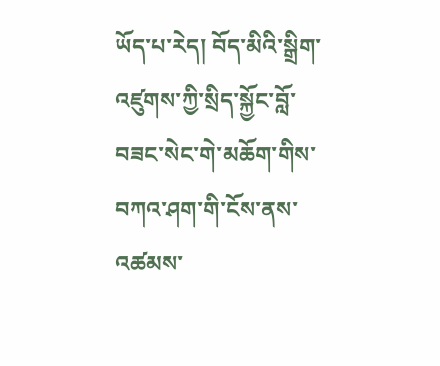ཡོད་པ་རེད། བོད་མིའི་སྒྲིག་འཛུགས་ཀྱི་སྲིད་སྐྱོང་བློ་བཟང་སེང་གེ་མཆོག་གིས་བཀའ་ཤག་གི་ངོས་ནས་འཚམས་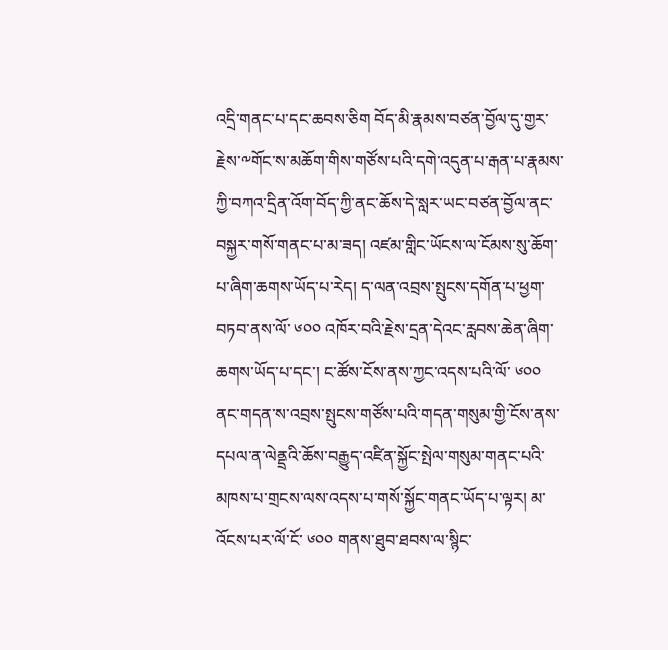འདྲི་གནང་པ་དང་ཆབས་ཅིག བོད་མི་རྣམས་བཙན་བྱོལ་དུ་གྱར་རྗེས་༸གོང་ས་མཆོག་གིས་གཙོས་པའི་དགེ་འདུན་པ་རྒན་པ་རྣམས་ཀྱི་བཀའ་དྲིན་འོག་བོད་ཀྱི་ནང་ཆོས་དེ་སླར་ཡང་བཙན་བྱོལ་ནང་བསྐྱར་གསོ་གནང་པ་མ་ཟད། འཛམ་གླིང་ཡོངས་ལ་ངོམས་སུ་ཆོག་པ་ཞིག་ཆགས་ཡོད་པ་རེད། ད་ལན་འབྲས་སྤུངས་དགོན་པ་ཕྱག་བཏབ་ནས་ལོ་ ༦༠༠ འཁོར་བའི་རྗེས་དྲན་དེའང་རླབས་ཆེན་ཞིག་ཆགས་ཡོད་པ་དང་། ང་ཚོས་ངོས་ནས་ཀྱང་འདས་པའི་ལོ་ ༦༠༠ ནང་གདན་ས་འབྲས་སྤུངས་གཙོས་པའི་གདན་གསུམ་གྱི་ངོས་ནས་དཔལ་ན་ལེནྡྲའི་ཆོས་བརྒྱུད་འཛིན་སྐྱོང་སྤེལ་གསུམ་གནང་པའི་མཁས་པ་གྲངས་ལས་འདས་པ་གསོ་སྐྱོང་གནང་ཡོད་པ་ལྟར། མ་འོངས་པར་ལོ་ངོ་ ༦༠༠ གནས་ཐུབ་ཐབས་ལ་སྙིང་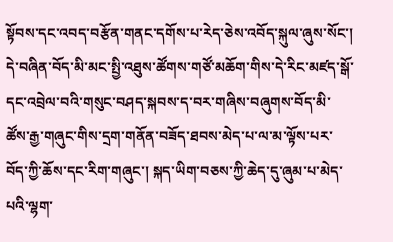སྟོབས་དང་འབད་བརྩོན་གནང་དགོས་པ་རེད་ཅེས་འབོད་སྐུལ་ཞུས་སོང་། དེ་བཞིན་བོད་མི་མང་སྤྱི་འཐུས་ཚོགས་གཙོ་མཆོག་གིས་དེ་རིང་མཛད་སྒོ་དང་འབྲེལ་བའི་གསུང་བཤད་སྐབས་ད་བར་གཞིས་བཞུགས་བོད་མི་ཚོས་རྒྱ་གཞུང་གིས་དྲག་གནོན་བཟོད་ཐབས་མེད་པ་ལ་མ་ལྟོས་པར་བོད་ཀྱི་ཆོས་དང་རིག་གཞུང་། སྐད་ཡིག་བཅས་ཀྱི་ཆེད་དུ་ཞུམ་པ་མེད་པའི་ལྷག་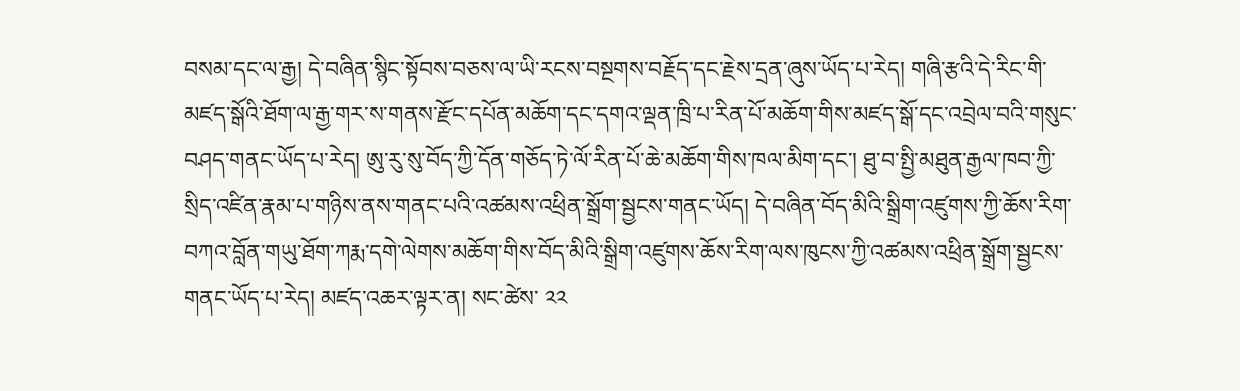བསམ་དང་ལ་རྒྱ། དེ་བཞིན་སྙིང་སྟོབས་བཅས་ལ་ཡི་རངས་བསྔགས་བརྗོད་དང་རྗེས་དྲན་ཞུས་ཡོད་པ་རེད། གཞི་རྩའི་དེ་རིང་གི་མཛད་སྒོའི་ཐོག་ལ་རྒྱ་གར་ས་གནས་རྫོང་དཔོན་མཆོག་དང་དགའ་ལྡན་ཁྲི་པ་རིན་པོ་མཆོག་གིས་མཛད་སྒོ་དང་འབྲེལ་བའི་གསུང་བཤད་གནང་ཡོད་པ་རེད། ཨུ་རུ་སུ་བོད་ཀྱི་དོན་གཅོད་ཏེ་ལོ་རིན་པོ་ཆེ་མཆོག་གིས་ཁལ་མིག་དང་། ཐུ་བ་སྤྱི་མཐུན་རྒྱལ་ཁབ་ཀྱི་སྲིད་འཛིན་རྣམ་པ་གཉིས་ནས་གནང་པའི་འཚམས་འཕྲིན་སྒྲོག་སྦྱངས་གནང་ཡོད། དེ་བཞིན་བོད་མིའི་སྒྲིག་འཛུགས་ཀྱི་ཆོས་རིག་བཀའ་བློན་གཡུ་ཐོག་ཀརྨ་དགེ་ལེགས་མཆོག་གིས་བོད་མིའི་སྒྲིག་འཛུགས་ཆོས་རིག་ལས་ཁུངས་ཀྱི་འཚམས་འཕྲིན་སྒྲོག་སྦྱངས་གནང་ཡོད་པ་རེད། མཛད་འཆར་ལྟར་ན། སང་ཚེས་ ༢༢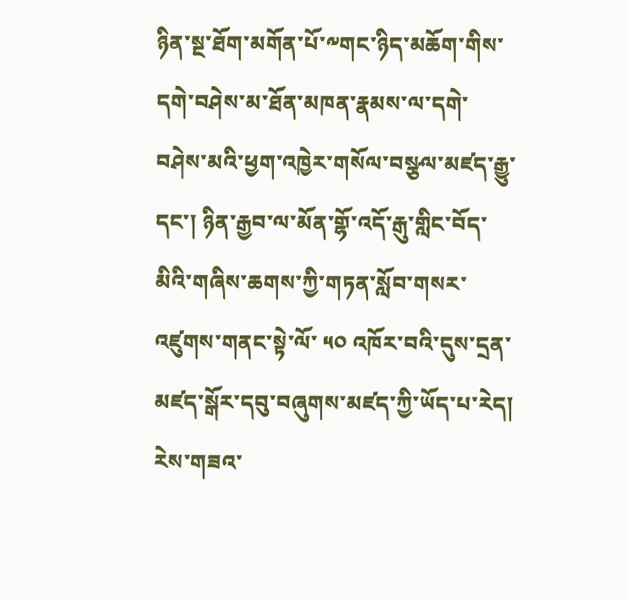ཉིན་སྔ་ཐོག་མགོན་པོ་༸གང་ཉིད་མཆོག་གིས་དགེ་བཤེས་མ་ཐོན་མཁན་རྣམས་ལ་དགེ་བཤེས་མའི་ཕྱག་འཁྱེར་གསོལ་བསྩལ་མཛད་རྒྱུ་དང་། ཉིན་རྒྱབ་ལ་མོན་གྷོ་འདོ་རྒུ་གླིང་བོད་མིའི་གཞིས་ཆགས་ཀྱི་གཏན་སློབ་གསར་འཛུགས་གནང་སྟེ་ལོ་ ༥༠ འཁོར་བའི་དུས་དྲན་མཛད་སྒོར་དབུ་བཞུགས་མཛད་ཀྱི་ཡོད་པ་རེད།
རེས་གཟའ་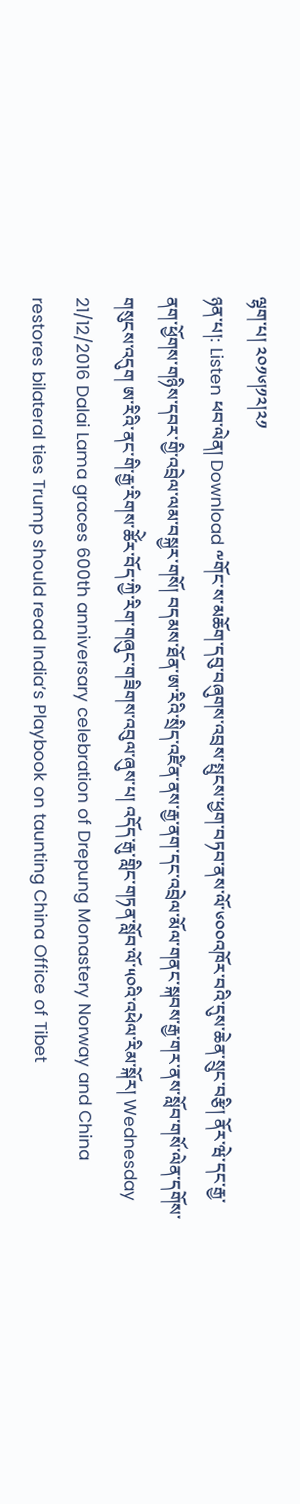ལྷག་པ། ༢༠༡༦།༡༢།༢༡
ཉན་པ།: Listen ཕབ་ལེན། Download ༸གོང་ས་མཆོག་དབུ་བཞུགས་འབྲས་སྤུངས་ཕྱག་བཏབ་ནས་ལོ་༦༠༠འཁོར་བའི་དུས་ཆེན་སྲུང་བརྩི། ནོར་ཝེ་དང་རྒྱ་ནག་ཕྱོགས་གཉིས་དབར་གྱི་འབྲེལ་ལམ་བསྐྱར་གསོ། བདམས་ཐོན་ཨ་རིའི་སྲིད་འཛིན་ནས་རྒྱ་ནག་དང་འབྲེལ་མོལ་གནང་སྐབས་རྒྱ་གར་ནས་སློབ་གསོ་ལེན་དགོས་གསུངས་འདུག ཨ་རིའི་ནང་གི་རྒྱ་རིགས་ཚོེར་བོད་ཀྱི་རིག་གཞུང་གཟིགས་འབུལ་ཞུས་པ། འདོད་རྒུ་གླིང་གཏན་སློབ་ལོ་༥༠འི་འཕེལ་རིམ་སྐོར། Wednesday 21/12/2016 Dalai Lama graces 600th anniversary celebration of Drepung Monastery Norway and China restores bilateral ties Trump should read India’s Playbook on taunting China Office of Tibet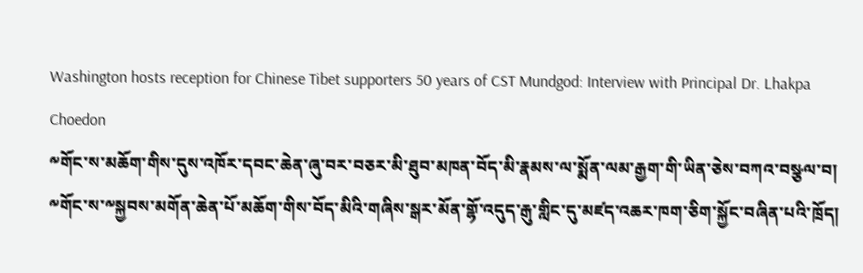Washington hosts reception for Chinese Tibet supporters 50 years of CST Mundgod: Interview with Principal Dr. Lhakpa Choedon
༸གོང་ས་མཆོག་གིས་དུས་འཁོར་དབང་ཆེན་ཞུ་བར་བཅར་མི་ཐུབ་མཁན་བོད་མི་རྣམས་ལ་སྨོན་ལམ་རྒྱག་གི་ཡིན་ཅེས་བཀའ་བསྩལ་བ།
༸གོང་ས་༸སྐྱབས་མགོན་ཆེན་པོ་མཆོག་གིས་བོད་མིའི་གཞིས་སྒར་མོན་གྷོ་འདུད་རྒུ་གླིང་དུ་མཛད་འཆར་ཁག་ཅིག་སྐྱོང་བཞིན་པའི་ཁྲོད།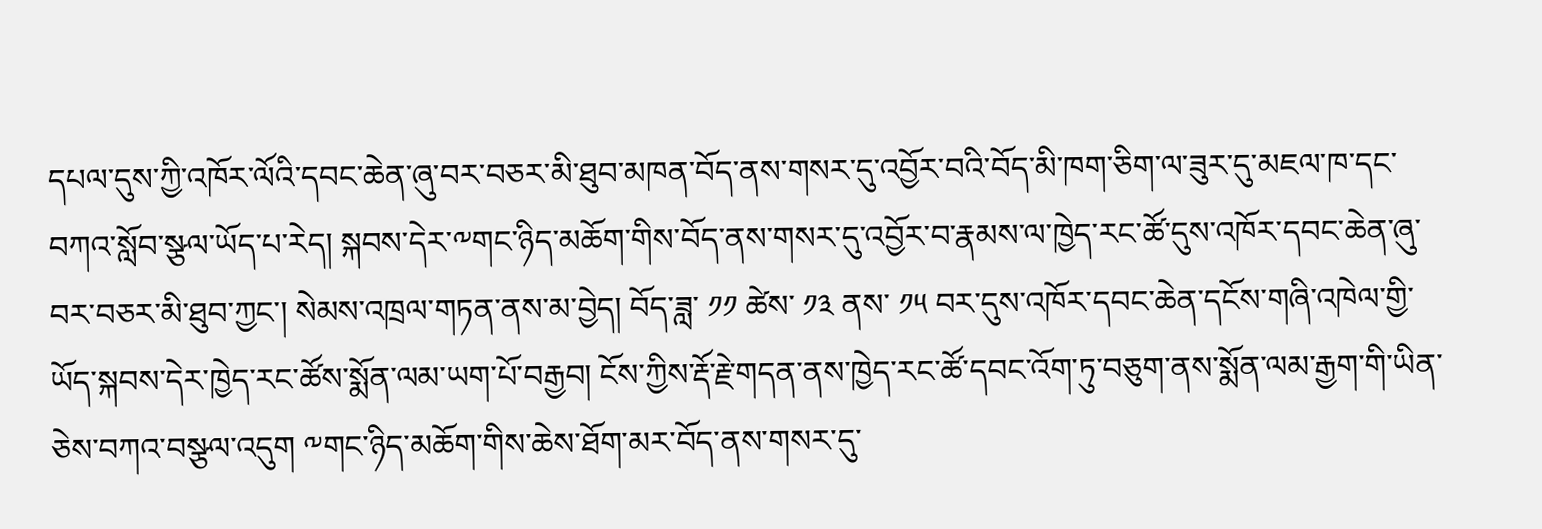དཔལ་དུས་ཀྱི་འཁོར་ལོའི་དབང་ཆེན་ཞུ་བར་བཅར་མི་ཐུབ་མཁན་བོད་ནས་གསར་དུ་འབྱོར་བའི་བོད་མི་ཁག་ཅིག་ལ་ཟུར་དུ་མཇལ་ཁ་དང་བཀའ་སློབ་སྩལ་ཡོད་པ་རེད། སྐབས་དེར་༸གང་ཉིད་མཆོག་གིས་བོད་ནས་གསར་དུ་འབྱོར་བ་རྣམས་ལ་ཁྱེད་རང་ཚོ་དུས་འཁོར་དབང་ཆེན་ཞུ་བར་བཅར་མི་ཐུབ་ཀྱང་། སེམས་འཁྲལ་གཏན་ནས་མ་བྱེད། བོད་ཟླ་ ༡༡ ཚེས་ ༡༣ ནས་ ༡༥ བར་དུས་འཁོར་དབང་ཆེན་དངོས་གཞི་འཁེལ་གྱི་ཡོད་སྐབས་དེར་ཁྱེད་རང་ཚོས་སྨོན་ལམ་ཡག་པོ་བརྒྱབ། ངོས་ཀྱིས་རྡོ་རྗེ་གདན་ནས་ཁྱེད་རང་ཚོ་དབང་འོག་ཏུ་བཅུག་ནས་སྨོན་ལམ་རྒྱག་གི་ཡིན་ཅེས་བཀའ་བསྩལ་འདུག ༸གང་ཉིད་མཆོག་གིས་ཆེས་ཐོག་མར་བོད་ནས་གསར་དུ་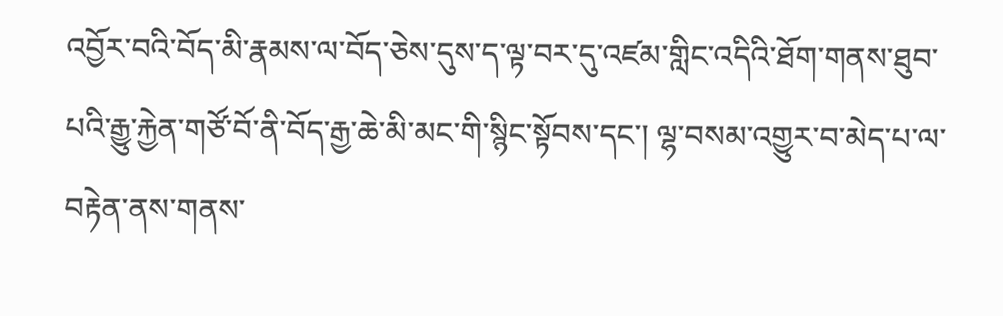འབྱོར་བའི་བོད་མི་རྣམས་ལ་བོད་ཅེས་དུས་ད་ལྟ་བར་དུ་འཛམ་གླིང་འདིའི་ཐོག་གནས་ཐུབ་པའི་རྒྱུ་རྐྱེན་གཙོ་བོ་ནི་བོད་རྒྱ་ཆེ་མི་མང་གི་སྙིང་སྟོབས་དང་། ལྷ་བསམ་འགྱུར་བ་མེད་པ་ལ་བརྟེན་ནས་གནས་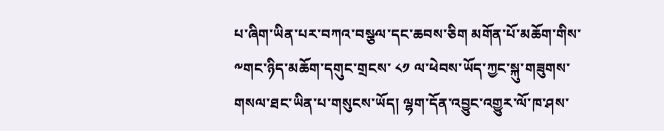པ་ཞིག་ཡིན་པར་བཀའ་བསྩལ་དང་ཆབས་ཅིག མགོན་པོ་མཆོག་གིས་༸གང་ཉིད་མཆོག་དགུང་གྲངས་ ༨༡ ལ་ཕེབས་ཡོད་ཀྱང་སྐུ་གཟུགས་གསལ་ཐང་ཡིན་པ་གསུངས་ཡོད། ལྷག་དོན་འབྱུང་འགྱུར་ལོ་ཁ་ཤས་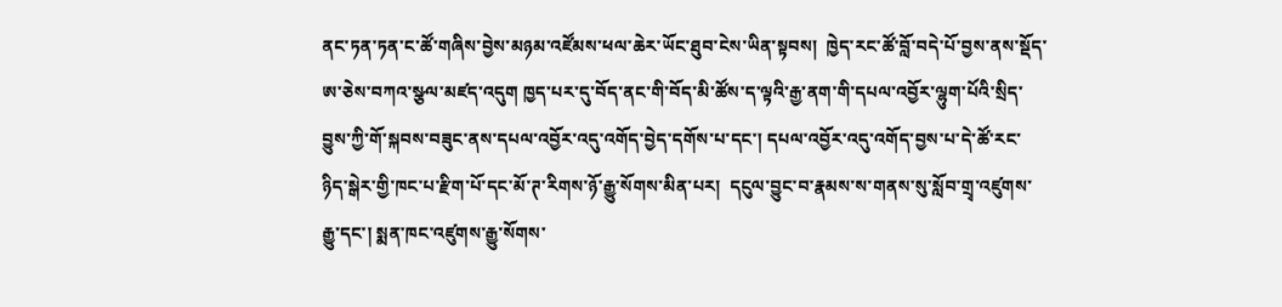ནང་ཏན་ཏན་ང་ཚོ་གཞིས་བྱེས་མཉམ་འཛོམས་ཕལ་ཆེར་ཡོང་ཐུབ་ངེས་ཡིན་སྟབས།  ཁྱེད་རང་ཚོ་བློ་བདེ་པོ་བྱས་ནས་སྡོད་ཨ་ཅེས་བཀའ་སྩལ་མཛད་འདུག ཁྱད་པར་དུ་བོད་ནང་གི་བོད་མི་ཚོས་ད་ལྟའི་རྒྱ་ནག་གི་དཔལ་འབྱོར་ལྷུག་པོའི་སྲིད་བྱུས་ཀྱི་གོ་སྐབས་བཟུང་ནས་དཔལ་འབྱོར་འདུ་འགོད་བྱེད་དགོས་པ་དང་། དཔལ་འབྱོར་འདུ་འགོད་བྱས་པ་དེ་ཚོ་རང་ཉིད་སྒེར་གྱི་ཁང་པ་རྫིག་པོ་དང་མོ་ཊ་རིགས་ཉོ་རྒྱུ་སོགས་མིན་པར།  དངུལ་བྱུང་བ་རྣམས་ས་གནས་སུ་སློབ་གྲྭ་འཛུགས་རྒྱུ་དང་། སྨན་ཁང་འཛུགས་རྒྱུ་སོགས་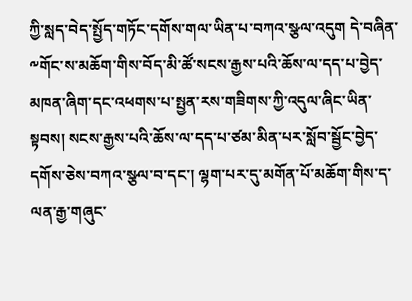ཀྱི་སླད་བེད་སྤྱོད་གཏོང་དགོས་གལ་ཡིན་པ་བཀའ་སྩལ་འདུག དེ་བཞིན་༸གོང་ས་མཆོག་གིས་བོད་མི་ཚོ་སངས་རྒྱས་པའི་ཆོས་ལ་དད་པ་བྱེད་མཁན་ཞིག་དང་འཕགས་པ་སྤྱན་རས་གཟིགས་ཀྱི་འདུལ་ཞིང་ཡིན་སྟབས། སངས་རྒྱས་པའི་ཆོས་ལ་དད་པ་ཙམ་མིན་པར་སློབ་སྦྱོང་བྱེད་དགོས་ཅེས་བཀའ་སྩལ་བ་དང་། ལྷག་པར་དུ་མགོན་པོ་མཆོག་གིས་ད་ལན་རྒྱ་གཞུང་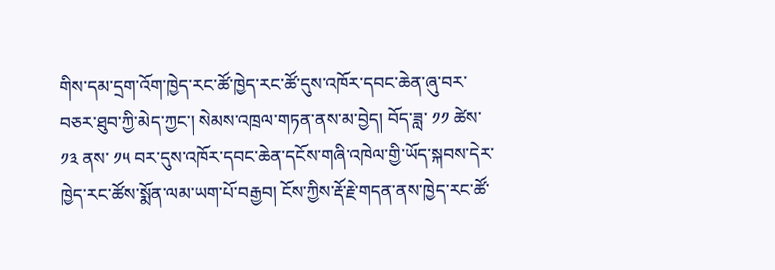གིས་དམ་དྲག་འོག་ཁྱེད་རང་ཚོ་ཁྱེད་རང་ཚོ་དུས་འཁོར་དབང་ཆེན་ཞུ་བར་བཅར་ཐུབ་ཀྱི་མེད་ཀྱང་། སེམས་འཁྲལ་གཏན་ནས་མ་བྱེད། བོད་ཟླ་ ༡༡ ཚེས་ ༡༣ ནས་ ༡༥ བར་དུས་འཁོར་དབང་ཆེན་དངོས་གཞི་འཁེལ་གྱི་ཡོད་སྐབས་དེར་ཁྱེད་རང་ཚོས་སྨོན་ལམ་ཡག་པོ་བརྒྱབ། ངོས་ཀྱིས་རྡོ་རྗེ་གདན་ནས་ཁྱེད་རང་ཚོ་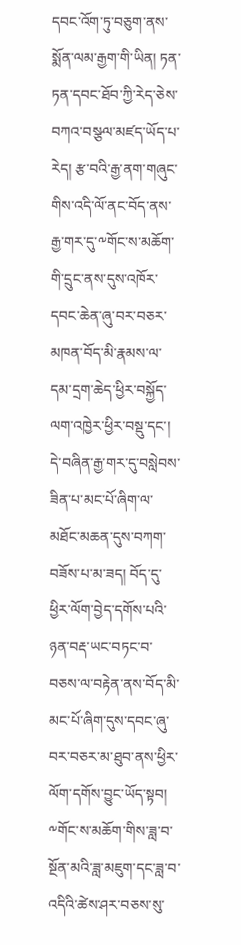དབང་འོག་ཏུ་བཅུག་ནས་སྨོན་ལམ་རྒྱག་གི་ཡིན། ཏན་ཏན་དབང་ཐོབ་ཀྱི་རེད་ཅེས་བཀའ་བསྩལ་མཛད་ཡོད་པ་རེད། རྩ་བའི་རྒྱ་ནག་གཞུང་གིས་འདི་ལོ་ནང་བོད་ནས་རྒྱ་གར་དུ་༸གོང་ས་མཆོག་གི་དྲུང་ནས་དུས་འཁོར་དབང་ཆེན་ཞུ་བར་བཅར་མཁན་བོད་མི་རྣམས་ལ་དམ་དྲག་ཆེད་ཕྱིར་བསྐྱོད་ལག་འཁྱེར་ཕྱིར་བསྡུ་དང་། དེ་བཞིན་རྒྱ་གར་དུ་བསླེབས་ཟིན་པ་མང་པོ་ཞིག་ལ་མཐོང་མཆན་དུས་བཀག་བཟོས་པ་མ་ཟད། བོད་དུ་ཕྱིར་ལོག་བྱེད་དགོས་པའི་ཉན་བརྡ་ཡང་བཏང་བ་བཅས་ལ་བརྟེན་ནས་བོད་མི་མང་པོ་ཞིག་དུས་དབང་ཞུ་བར་བཅར་མ་ཐུབ་ནས་ཕྱིར་ལོག་དགོས་བྱུང་ཡོད་སྟབ། ༸གོང་ས་མཆོག་གིས་ཟླ་བ་སྔོན་མའི་ཟླ་མཇུག་དང་ཟླ་བ་འདིའི་ཚེས་ཤར་བཅས་སུ་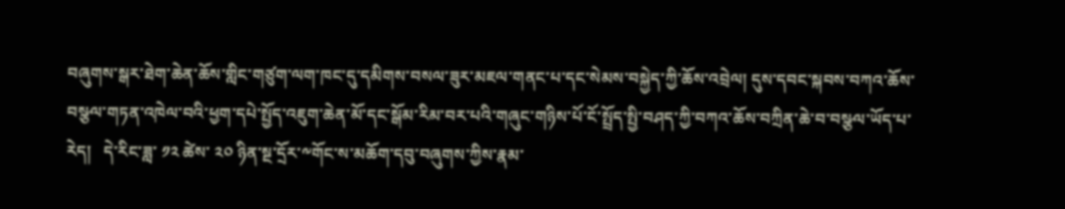བཞུགས་སྒར་ཐེག་ཆེན་ཆོས་གླིང་གཙུག་ལག་ཁང་དུ་དམིགས་བསལ་ཟུར་མཇལ་གནང་པ་དང་སེམས་བསྐྱེད་ཀྱི་ཆོས་འབྲེལ། དུས་དབང་སྐབས་བཀའ་ཆོས་བསྩལ་གཏན་འཁེལ་བའི་ཕྱག་དཔེ་སྤྱོད་འཇུག་ཆེན་མོ་དང་སྒོམ་རིམ་བར་པའི་གཞུང་གཉིས་པོ་ངོ་སྤྲོད་སྤྱི་བཤད་ཀྱི་བཀའ་ཆོས་བཀྲིན་ཆེ་བ་བསྩལ་ཡོད་པ་རེད།   དེ་རིང་ཟླ་ ༡༢ ཚེས་ ༢༠ ཉིན་སྔ་དྲོར་༸གོང་ས་མཆོག་དབུ་བཞུགས་ཀྱིས་རྣམ་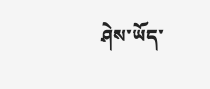ཤེས་ཡོད་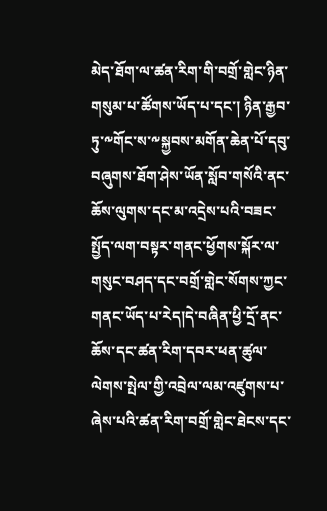མེད་ཐོག་ལ་ཚན་རིག་གི་བགྲོ་གླེང་ཉིན་གསུམ་པ་ཚོགས་ཡོད་པ་དང་། ཉིན་རྒྱབ་ཏུ་༸གོང་ས་༸སྐྱབས་མགོན་ཆེན་པོ་དབུ་བཞུགས་ཐོག་ཤེས་ཡོན་སློབ་གསོའི་ནང་ཆོས་ལུགས་དང་མ་འདྲེས་པའི་བཟང་སྤྱོད་ལག་བསྟར་གནང་ཕྱོགས་སྐོར་ལ་གསུང་བཤད་དང་བགྲོ་གླེང་སོགས་ཀྱང་གནང་ཡོད་པ་རེད།དེ་བཞིན་ཕྱི་དྲོ་ནང་ཆོས་དང་ཚན་རིག་དབར་ཕན་ཚུལ་ལེགས་སྤེལ་གྱི་འབྲེལ་ལམ་འཛུགས་པ་ཞེས་པའི་ཚན་རིག་བགྲོ་གླེང་ཐེངས་དང་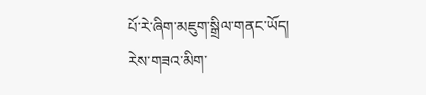པོ་རེ་ཞིག་མཇུག་སྒྲིལ་གནང་ཡོད།
རེས་གཟའ་མིག་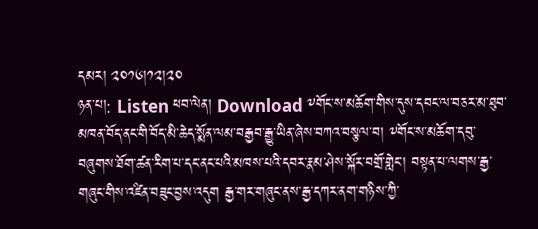དམར། ༢༠༡༦།༡༢།༢༠
ཉན་པ།: Listen ཕབ་ལེན། Download ༸གོང་ས་མཆོག་གིས་དུས་དབང་ལ་བཅར་མ་ཐུབ་མཁན་བོད་ནང་གི་བོད་མི་ཆེད་སྨོན་ལམ་བརྒྱབ་རྒྱུ་ཡིན་ཞེས་བཀའ་བསྩལ་བ། ༸གོང་ས་མཆོག་དབུ་བཞུགས་ཐོག་ཚན་རིག་པ་དང་ནང་པའི་མཁས་པའི་དབར་རྣམ་ཤེས་སྐོར་བགྲོ་གླེང་། བསྟན་པ་ལགས་རྒྱ་གཞུང་གིས་འཛིན་བཟུང་བྱས་འདུག རྒྱ་གར་གཞུང་ནས་རྒྱ་དཀར་ནག་གཉིས་ཀྱི་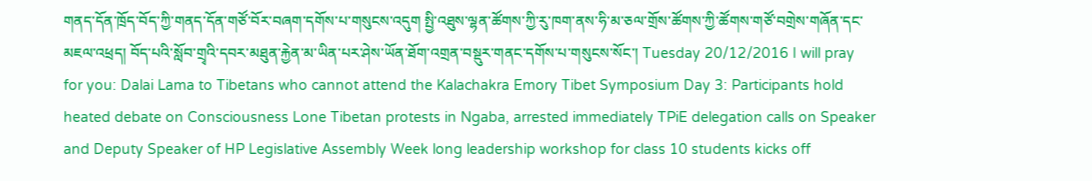གནད་དོན་ཁྲོད་བོད་ཀྱི་གནད་དོན་གཙོ་བོར་བཞག་དགོས་པ་གསུངས་འདུག སྤྱི་འཐུས་ལྷན་ཚོགས་ཀྱི་རུ་ཁག་ནས་ཧི་མ་ཅལ་གྲོས་ཚོགས་ཀྱི་ཚོགས་གཙོ་བགྲེས་གཞོན་དང་མཇལ་འཕྲད། བོད་པའི་སློབ་གྲྭའི་དབར་མཐུན་རྐྱེན་མ་ཡིན་པར་ཤེས་ཡོན་ཐོག་འགྲན་བསྡུར་གནང་དགོས་པ་གསུངས་སོང་། Tuesday 20/12/2016 I will pray for you: Dalai Lama to Tibetans who cannot attend the Kalachakra Emory Tibet Symposium Day 3: Participants hold heated debate on Consciousness Lone Tibetan protests in Ngaba, arrested immediately TPiE delegation calls on Speaker and Deputy Speaker of HP Legislative Assembly Week long leadership workshop for class 10 students kicks off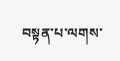བསྟན་པ་ལགས་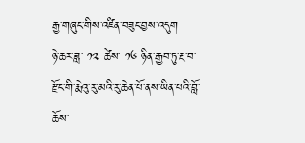རྒྱ་གཞུང་གིས་འཛིན་བཟུང་བྱས་འདུག
ཉེ་ཆར་ཟླ་ ༡༢ ཚེས་ ༡༦ ཉིན་རྒྱབ་ཏུ་རྔ་བ་རྫོང་གི་རྨེའུ་རུ་མའི་རུ་ཆེན་པོ་ནས་ཡིན་པའི་བློ་ཆོས་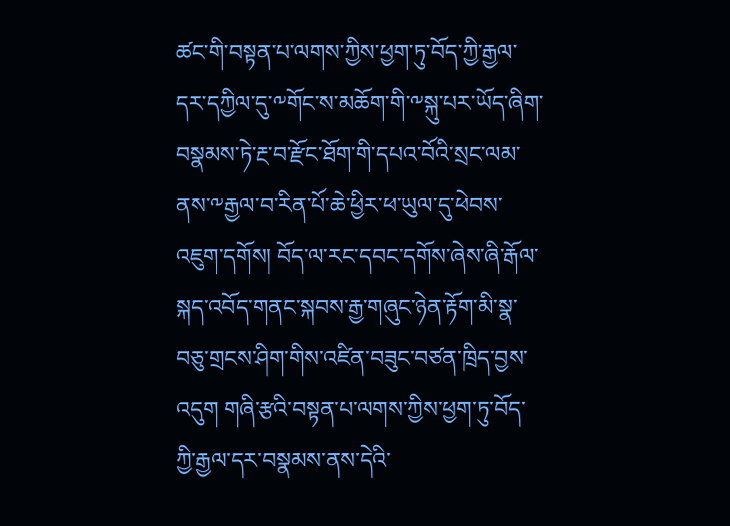ཚང་གི་བསྟན་པ་ལགས་ཀྱིས་ཕྱག་ཏུ་བོད་ཀྱི་རྒྱལ་དར་དཀྱིལ་དུ་༸གོང་ས་མཆོག་གི་༸སྐུ་པར་ཡོད་ཞིག་བསྣམས་ཏེ་རྔ་བ་རྫོང་ཐོག་གི་དཔའ་བོའི་སྲང་ལམ་ནས་༸རྒྱལ་བ་རིན་པོ་ཆེ་ཕྱིར་ཕ་ཡུལ་དུ་ཕེབས་འཇུག་དགོས། བོད་ལ་རང་དབང་དགོས་ཞེས་ཞི་རྒོལ་སྐད་འབོད་གནང་སྐབས་རྒྱ་གཞུང་ཉེན་རྟོག་མི་སྣ་བཅུ་གྲངས་ཤིག་གིས་འཛིན་བཟུང་བཙན་ཁྲིད་བྱས་འདུག གཞི་རྩའི་བསྟན་པ་ལགས་ཀྱིས་ཕྱག་ཏུ་བོད་ཀྱི་རྒྱལ་དར་བསྣམས་ནས་དེའི་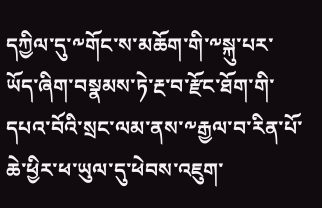དཀྱིལ་དུ་༸གོང་ས་མཆོག་གི་༸སྐུ་པར་ཡོད་ཞིག་བསྣམས་ཏེ་རྔ་བ་རྫོང་ཐོག་གི་དཔའ་བོའི་སྲང་ལམ་ནས་༸རྒྱལ་བ་རིན་པོ་ཆེ་ཕྱིར་ཕ་ཡུལ་དུ་ཕེབས་འཇུག་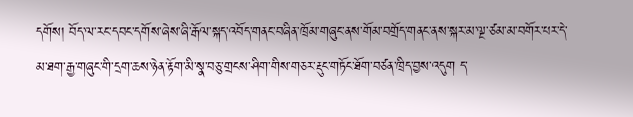དགོས། བོད་ལ་རང་དབང་དགོས་ཞེས་ཞི་རྒོལ་སྐད་འབོད་གནང་བཞིན་ཁྲོམ་གཞུང་ནས་གོམ་བགྲོད་གནང་ནས་སྐར་མ་ལྔ་ཙམ་མ་བགོར་པར་དེ་མ་ཐག་རྒྱ་གཞུང་གི་དྲག་ཆས་ཉེན་རྟོག་མི་སྣ་བཅུ་གྲངས་ཤིག་གིས་གཅར་རྡུང་གཏོང་ཐོག་བཙན་ཁྲིད་བྱས་འདུག ད་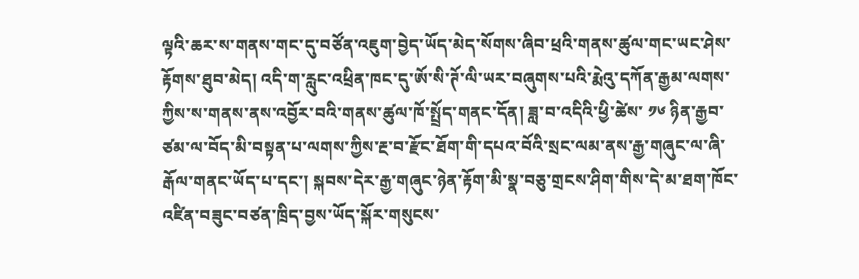ལྟའི་ཆར་ས་གནས་གང་དུ་བཙོན་འཇུག་བྱེད་ཡོད་མེད་སོགས་ཞིབ་ཕྲའི་གནས་ཚུལ་གང་ཡང་ཤེས་རྟོགས་ཐུབ་མེད། འདི་ག་རླུང་འཕྲིན་ཁང་དུ་ཨོ་སི་ཊོ་ལི་ཡར་བཞུགས་པའི་རྨེའུ་དཀོན་རྒྱམ་ལགས་ཀྱིས་ས་གནས་ནས་འབྱོར་བའི་གནས་ཚུལ་ཁོ་སྤྲོད་གནང་དོན། ཟླ་བ་འདིའི་ཕྱི་ཚེས་ ༡༦ ཉིན་རྒྱབ་ཙམ་ལ་བོད་མི་བསྟན་པ་ལགས་ཀྱིས་རྔ་བ་རྫོང་ཐོག་གི་དཔའ་བོའི་སྲང་ལམ་ནས་རྒྱ་གཞུང་ལ་ཞི་རྒོལ་གནང་ཡོད་པ་དང་། སྐབས་དེར་རྒྱ་གཞུང་ཉེན་རྟོག་མི་སྣ་བཅུ་གྲངས་ཤིག་གིས་དེ་མ་ཐག་ཁོང་འཛིན་བཟུང་བཙན་ཁྲིད་བྱས་ཡོད་སྐོར་གསུངས་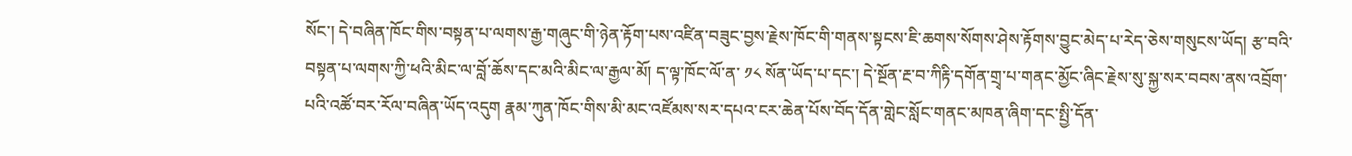སོང་། དེ་བཞིན་ཁོང་གིས་བསྟན་པ་ལགས་རྒྱ་གཞུང་གི་ཉེན་རྟོག་པས་འཛིན་བཟུང་བྱས་རྗེས་ཁོང་གི་གནས་སྟངས་ཇི་ཆགས་སོགས་ཤེས་རྟོགས་བྱུང་མེད་པ་རེད་ཅེས་གསུངས་ཡོད། རྩ་བའི་བསྟན་པ་ལགས་ཀྱི་ཕའི་མིང་ལ་བློ་ཆོས་དང་མའི་མིང་ལ་རྒྱལ་མོ། ད་ལྟ་ཁོང་ལོ་ན་ ༡༨ སོན་ཡོད་པ་དང་། དེ་སྔོན་རྔ་བ་ཀིརྟི་དགོན་གྲྭ་པ་གནང་མྱོང་ཞིང་རྗེས་སུ་སྐྱ་སར་བབས་ནས་འབྲོག་པའི་འཚོ་བར་རོལ་བཞིན་ཡོད་འདུག རྣམ་ཀུན་ཁོང་གིས་མི་མང་འཛོམས་སར་དཔའ་ངར་ཆེན་པོས་བོད་དོན་གླེང་སློང་གནང་མཁན་ཞིག་དང་སྤྱི་དོན་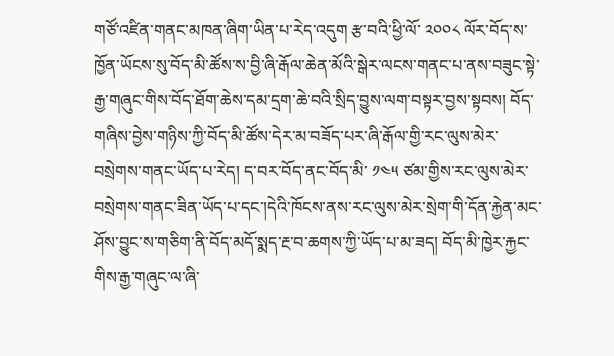གཙོ་འཛིན་གནང་མཁན་ཞིག་ཡིན་པ་རེད་འདུག རྩ་བའི་ཕྱི་ལོ་ ༢༠༠༨ ལོར་བོད་ས་ཁྱོན་ཡོངས་སུ་བོད་མི་ཚོས་ས་བྱི་ཞི་རྒོལ་ཆེན་མོའི་སྒེར་ལངས་གནང་པ་ནས་བཟུང་སྟེ་རྒྱ་གཞུང་གིས་བོད་ཐོག་ཆེས་དམ་དྲག་ཆེ་བའི་སྲིད་བྱུས་ལག་བསྟར་བྱས་སྟབས། བོད་གཞིས་བྱེས་གཉིས་ཀྱི་བོད་མི་ཚོས་དེར་མ་བཟོད་པར་ཞི་རྒོལ་གྱི་རང་ལུས་མེར་བསྲེགས་གནང་ཡོད་པ་རེད། ད་བར་བོད་ནང་བོད་མི་ ༡༤༥ ཙམ་གྱིས་རང་ལུས་མེར་བསྲེགས་གནང་ཟིན་ཡོད་པ་དང་།དེའི་ཁོངས་ནས་རང་ལུས་མེར་སྲེག་གི་དོན་རྐྱེན་མང་ཤོས་བྱུང་ས་གཅིག་ནི་བོད་མདོ་སྨད་རྔ་བ་ཆགས་ཀྱི་ཡོད་པ་མ་ཟད། བོད་མི་ཁྱེར་རྐྱང་གིས་རྒྱ་གཞུང་ལ་ཞི་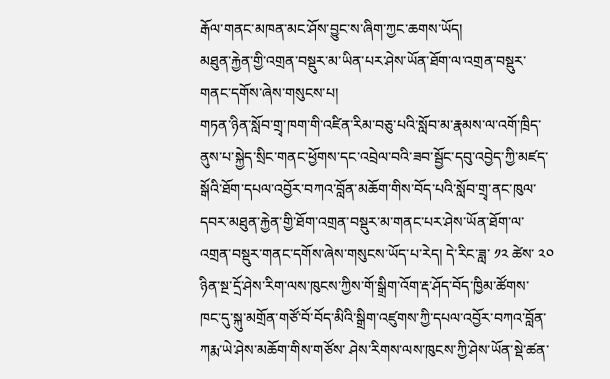རྒོལ་གནང་མཁན་མང་ཤོས་བྱུང་ས་ཞིག་ཀྱང་ཆགས་ཡོད།
མཐུན་རྐྱེན་གྱི་འགྲན་བསྡུར་མ་ཡིན་པར་ཤེས་ཡོན་ཐོག་ལ་འགྲན་བསྡུར་གནང་དགོས་ཞེས་གསུངས་པ།
གཏན་ཉིན་སློབ་གྲྭ་ཁག་གི་འཛིན་རིམ་བཅུ་པའི་སློབ་མ་རྣམས་ལ་འགོ་ཁྲིད་ནུས་པ་སྐྱེད་སྲིང་གནང་ཕྱོགས་དང་འབྲེལ་བའི་ཟབ་སྦྱོང་དབུ་འབྱེད་ཀྱི་མཛད་སྒོའི་ཐོག་དཔལ་འབྱོར་བཀའ་བློན་མཆོག་གིས་བོད་པའི་སློབ་གྲྭ་ནང་ཁུལ་དབར་མཐུན་རྐྱེན་གྱི་ཐོག་འགྲན་བསྡུར་མ་གནང་པར་ཤེས་ཡོན་ཐོག་ལ་འགྲན་བསྡུར་གནང་དགོས་ཞེས་གསུངས་ཡོད་པ་རེད། དེ་རིང་ཟླ་ ༡༢ ཚེས་ ༢༠ ཉིན་སྔ་དྲོ་ཤེས་རིག་ལས་ཁུངས་ཀྱིས་གོ་སྒྲིག་འོག་རྡ་ཤོད་བོད་ཁྱིམ་ཚོགས་ཁང་དུ་སྐུ་མགྲོན་གཙོ་བོ་བོད་མིའི་སྒྲིག་འཛུགས་ཀྱི་དཔལ་འབྱོར་བཀའ་བློན་ཀརྨ་ཡེ་ཤེས་མཆོག་གིས་གཙོས་ ཤེས་རིགས་ལས་ཁུངས་ཀྱི་ཤེས་ཡོན་སྡེ་ཚན་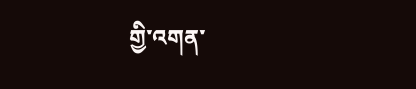གྱི་འགན་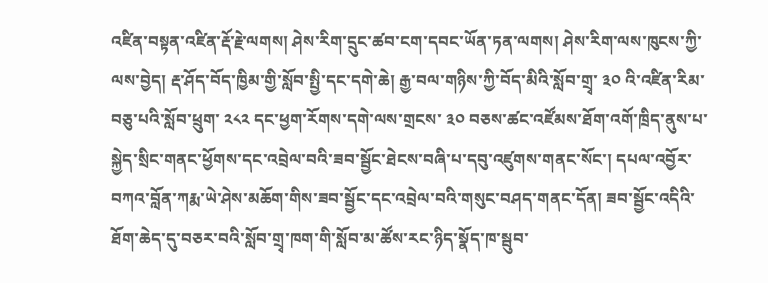འཛིན་བསྟན་འཛིན་རྡོ་རྗེ་ལགས། ཤེས་རིག་དྲུང་ཚབ་ངག་དབང་ཡོན་ཏན་ལགས། ཤེས་རིག་ལས་ཁུངས་ཀྱི་ལས་བྱེད། རྡ་ཤོད་བོད་ཁྱིམ་གྱི་སློབ་སྤྱི་དང་དགེ་ཆེ། རྒྱ་བལ་གཉིས་ཀྱི་བོད་མིའི་སློབ་གྲྭ་ ༣༠ འི་འཛིན་རིམ་བཅུ་པའི་སློབ་ཕྲུག་ ༢༨༢ དང་ཕྱག་རོགས་དགེ་ལས་གྲངས་ ༣༠ བཅས་ཚང་འཛོམས་ཐོག་འགོ་ཁྲིད་ནུས་པ་སྐྱེད་སྲིང་གནང་ཕྱོགས་དང་འབྲེལ་བའི་ཟབ་སྦྱོང་ཐེངས་བཞི་པ་དབུ་འཛུགས་གནང་སོང་། དཔལ་འབྱོར་བཀའ་བློན་ཀརྨ་ཡེ་ཤེས་མཆོག་གིས་ཟབ་སྦྱོང་དང་འབྲེལ་བའི་གསུང་བཤད་གནང་དོན། ཟབ་སྦྱོང་འདིའི་ཐོག་ཆེད་དུ་བཅར་བའི་སློབ་གྲྭ་ཁག་གི་སློབ་མ་ཚོས་རང་ཉིད་སྣོད་ཁ་སྦུབ་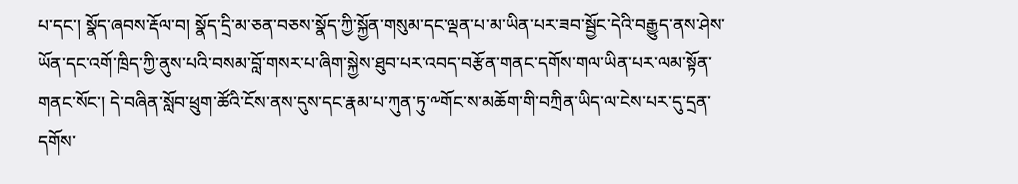པ་དང་། སྣོད་ཞབས་རྡོལ་བ། སྣོད་དྲི་མ་ཅན་བཅས་སྣོད་ཀྱི་སྐྱོན་གསུམ་དང་ལྡན་པ་མ་ཡིན་པར་ཟབ་སྦྱོང་དེའི་བརྒྱུད་ནས་ཤེས་ཡོན་དང་འགོ་ཁྲིད་ཀྱི་ནུས་པའི་བསམ་བློ་གསར་པ་ཞིག་སྐྱེས་ཐུབ་པར་འབད་བརྩོན་གནང་དགོས་གལ་ཡིན་པར་ལམ་སྟོན་གནང་སོང་། དེ་བཞིན་སློབ་ཕྲུག་ཚོའི་ངོས་ནས་དུས་དང་རྣམ་པ་ཀུན་ཏུ་༸གོང་ས་མཆོག་གི་བཀྲིན་ཡིད་ལ་ངེས་པར་དུ་དྲན་དགོས་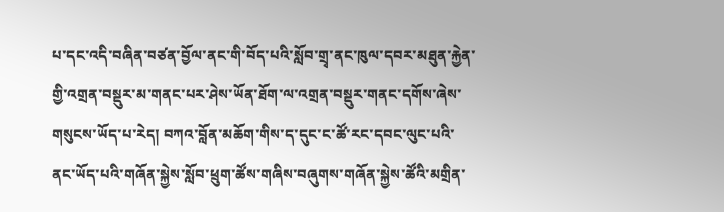པ་དང་འདི་བཞིན་བཙན་བྱོལ་ནང་གི་བོད་པའི་སློབ་གྲྭ་ནང་ཁུལ་དབར་མཐུན་རྐྱེན་གྱི་འགྲན་བསྡུར་མ་གནང་པར་ཤེས་ཡོན་ཐོག་ལ་འགྲན་བསྡུར་གནང་དགོས་ཞེས་གསུངས་ཡོད་པ་རེད། བཀའ་བློན་མཆོག་གིས་ད་དུང་ང་ཚོ་རང་དབང་ལུང་པའི་ནང་ཡོད་པའི་གཞོན་སྐྱེས་སློབ་ཕྲུག་ཚོས་གཞིས་བཞུགས་གཞོན་སྐྱེས་ཚོའི་མགྲིན་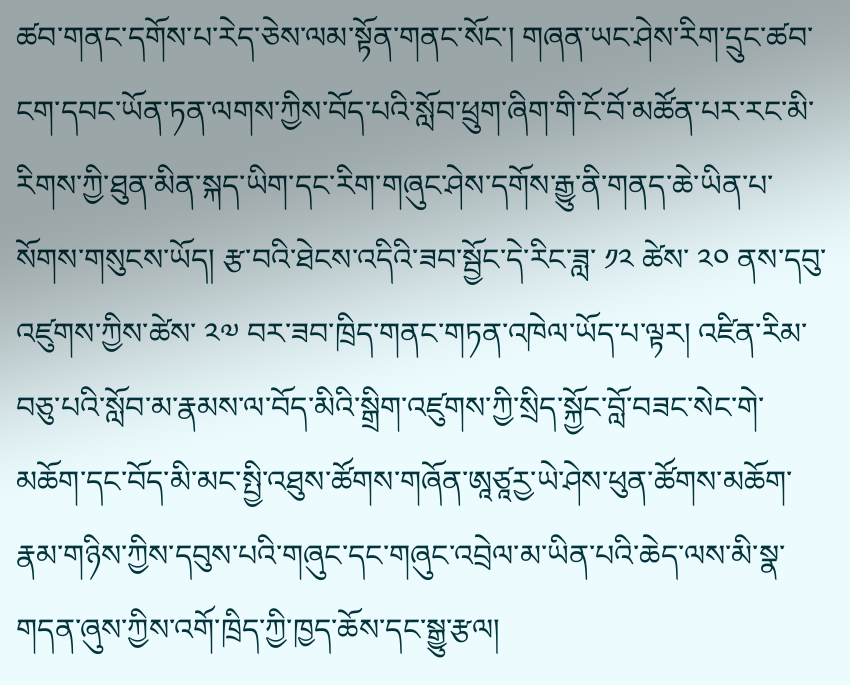ཚབ་གནང་དགོས་པ་རེད་ཅེས་ལམ་སྟོན་གནང་སོང་། གཞན་ཡང་ཤེས་རིག་དྲུང་ཚབ་ངག་དབང་ཡོན་ཏན་ལགས་ཀྱིས་བོད་པའི་སློབ་ཕྲུག་ཞིག་གི་ངོ་བོ་མཚོན་པར་རང་མི་རིགས་ཀྱི་ཐུན་མིན་སྐད་ཡིག་དང་རིག་གཞུང་ཤེས་དགོས་རྒྱུ་ནི་གནད་ཆེ་ཡིན་པ་སོགས་གསུངས་ཡོད། རྩ་བའི་ཐེངས་འདིའི་ཟབ་སྦྱོང་དེ་རིང་ཟླ་ ༡༢ ཚེས་ ༢༠ ནས་དབུ་འཛུགས་ཀྱིས་ཚེས་ ༢༧ བར་ཟབ་ཁྲིད་གནང་གཏན་འཁེལ་ཡོད་པ་ལྟར། འཛིན་རིམ་བཅུ་པའི་སློབ་མ་རྣམས་ལ་བོད་མིའི་སྒྲིག་འཛུགས་ཀྱི་སྲིད་སྐྱོང་བློ་བཟང་སེང་གེ་མཆོག་དང་བོད་མི་མང་སྤྱི་འཐུས་ཚོགས་གཞོན་ཨཱཙཱརྱ་ཡེ་ཤེས་ཕུན་ཚོགས་མཆོག་རྣམ་གཉིས་ཀྱིས་དབུས་པའི་གཞུང་དང་གཞུང་འབྲེལ་མ་ཡིན་པའི་ཆེད་ལས་མི་སྣ་གདན་ཞུས་ཀྱིས་འགོ་ཁྲིད་ཀྱི་ཁྱད་ཆོས་དང་སྒྱུ་རྩལ།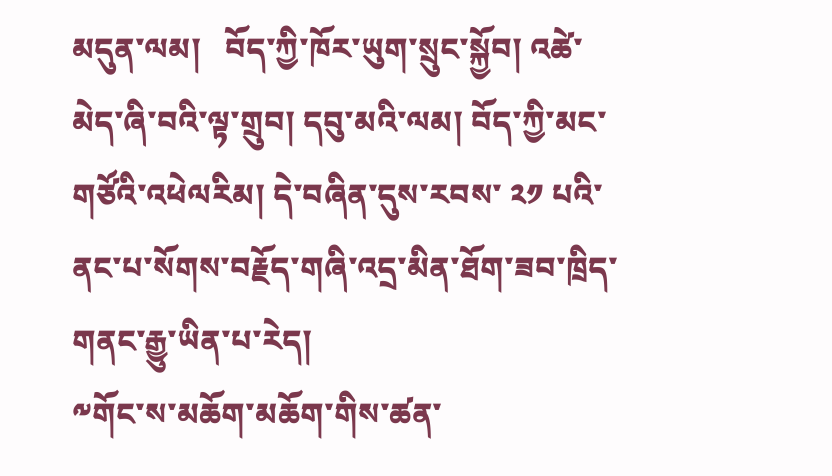མདུན་ལམ།   བོད་ཀྱི་ཁོར་ཡུག་སྲུང་སྐྱོབ། འཚེ་མེད་ཞི་བའི་ལྟ་གྲུབ། དབུ་མའི་ལམ། བོད་ཀྱི་མང་གཙོའི་འཕེལརིམ། དེ་བཞིན་དུས་རབས་ ༢༡ པའི་ནང་པ་སོགས་བརྗོད་གཞི་འདྲ་མིན་ཐོག་ཟབ་ཁྲིད་གནང་རྒྱུ་ཡིན་པ་རེད།
༸གོང་ས་མཆོག་མཆོག་གིས་ཚན་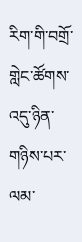རིག་གི་བགྲོ་གླེང་ཚོགས་འདུ་ཉིན་གཉིས་པར་ལམ་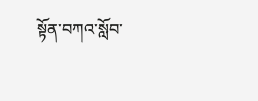སྟོན་བཀའ་སློབ་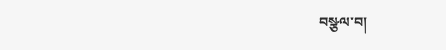བསྩལ་བ།